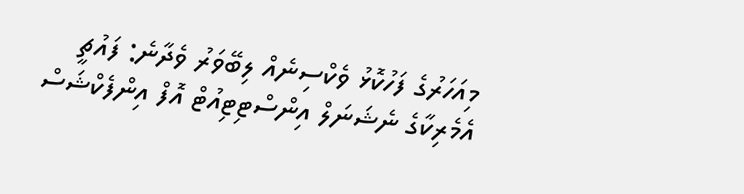މިއަހަރުގެ ފަހުކޮޅު ވެކްސިނެއް ލިބޭވަރު ވެދާނެ: ފައުޗީ
އެމެރިކާގެ ނެޝަނަލް އިންސްޓިޓިއުޓް އޮފް އިންފެކްޝަސް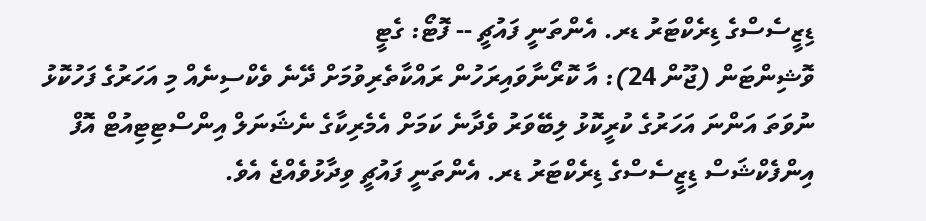ޑިޒީސެސްގެ ޑިރެކްޓަރު ޑރ. އެންތަނީ ފައުޗީ -- ފޮޓޯ: ގެޓީ
ވޮޝިންޓަން (ޖޫން 24): އާ ކޮރޯނާވައިރަހުން ރައްކާތެރިވުމަށް ދޭނެ ވެކްސިނެއް މި އަހަރުގެ ފަހުކޮޅު ނުވަތަ އަންނަ އަހަރުގެ ކުރީކޮޅު ލިބޭވަރު ވެދާނެ ކަމަށް އެމެރިކާގެ ނެޝަނަލް އިންސްޓިޓިއުޓް އޮފް އިންފެކްޝަސް ޑިޒީސެސްގެ ޑިރެކްޓަރު ޑރ. އެންތަނީ ފައުޗީ ވިދާޅުވެއްޖެ އެވެ.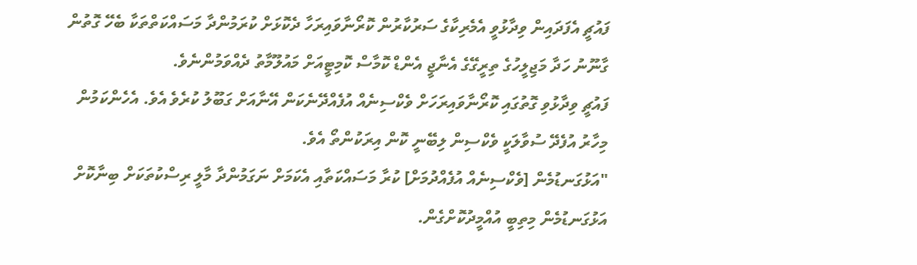ފައުޗީ އެފަދައިން ވިދާޅުވީ އެމެރިކާގެ ސަރުކާރުން ކޮރޯނާވައިރަހާ ދެކޮޅަށް ކުރަމުންދާ މަސައްކަތްތަކާ ބެހޭ ގޮތުން ގާނޫނު ހަދާ މަޖިލީހުގެ ތިރީގޭގެ އެނާޖީ އެންޑް ކޮމާސް ކޮމިޓީއަށް މައުލޫމާތު ދެއްވަމުންނެވެ.
ފައުޗީ ވިދާޅުވި ގޮތުގައި ކޮރޯނާވައިރަހަށް ވެކްސިނެއް އުފެއްދޭނެކަން އޭނާއަށް ގަބޫލު ކުރެވެ އެވެ. އެހެންކަމުން މިހާރު އުފެދޭ ސުވާލަކީ ވެކްސިން ލިބޭނީ ކޮން އިރަކުންތޯ އެވެ.
"އަޅުގަނޑުމެން [ވެކްސިނެއް އުފެއްދުމަށް] ކުރާ މަސައްކަތާއި އެކަމަށް ނަގަމުންދާ މާލީ ރިސްކުތަކަށް ބިނާކޮށް އަޅުގަނޑުމެން މިތިބީ އުއްމީދުކޮށްގެން.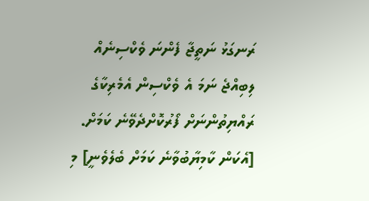ރަނގަޅު ނަތީޖާ ފެންނަ ވެކްސިނެއް ލިބިއްޖެ ނަމަ އެ ވެކްސިން އެމެރިކާގެ ރައްޔިތުންނަށް ފޯރުކޮށްދެވޭނެ ކަމަށް. [އެކަން ކާމިޔާބުވާނެ ކަމަށް ބެލެވެނީ] މި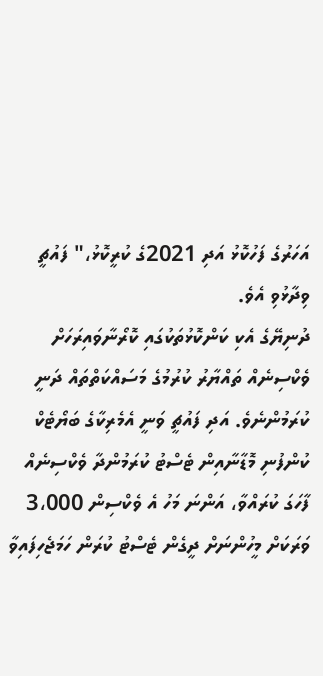އަހަރުގެ ފަހުކޮޅު އަދި 2021ގެ ކުރީކޮޅު،" ފައުޗީ ވިދާޅުވި އެވެ.
ދުނިޔޭގެ އެކި ކަންކޮޅުތަކުގައި ކޮރޯނާވައިރަހަށް ވެކްސިނެއް ތައްޔާރު ކުރުމުގެ މަސައްކަތްތައް ދަނީ ކުރަމުންނެވެ. އަދި ފައުޗީ ވަނީ އެމެރިކާގެ ބަޔޯޓެކް ކުންފުނި މޮޑާނާއިން ޓެސްޓު ކުރަމުންދާ ވެކްސިނެއް ފާހަގަ ކުރައްވާ، އަންނަ މަހު އެ ވެކްސިން 3،000 ވަރަކަށް މީހުންނަށް ދީގެން ޓެސްޓު ކުރަން ހަމަޖެހިފައިވާ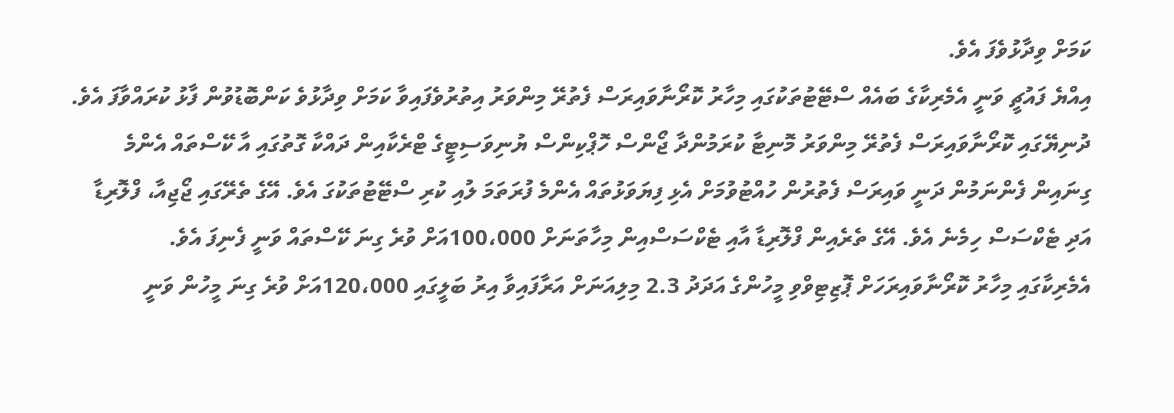ކަމަށް ވިދާޅުވެފަ އެވެ.
އިއްޔެ ފައުޗީ ވަނީ އެމެރިކާގެ ބައެއް ސްޓޭޓުތަކުގައި މިހާރު ކޮރޯނާވައިރަސް ފެތުރޭ މިންވަރު އިތުރުވެފައިވާ ކަމަށް ވިދާޅުވެ ކަންބޮޑުވުން ފާޅު ކުރައްވާފަ އެވެ.
ދުނިޔޭގައި ކޮރޯނާވައިރަސް ފެތުރޭ މިންވަރު މޮނިޓާ ކުރަމުންދާ ޖޯންސް ހޮޕްކިންސް ޔުނިވަސިޓީގެ ޓްރެކާއިން ދައްކާ ގޮތުގައި އާ ކޭސްތައް އެންމެ ގިނައިން ފެންނަމުން ދަނީ ވައިރަސް ފެތުރުން ހުއްޓުވުމަށް އެޅި ފިޔަވަޅުތައް އެންމެ ފުރަތަމަ ލުއި ކުރި ސްޓޭޓުތަކުގަ އެވެ. އޭގެ ތެރޭގައި ޖޯޖިއާ، ފްލޮރިޑާ އަދި ޓެކްސަސް ހިމެނެ އެވެ. އޭގެ ތެރެއިން ފްލޮރިޑާ އާއި ޓެކްސަސްއިން މިހާތަނަށް 100،000އަށް ވުރެ ގިނަ ކޭސްތައް ވަނީ ފެނިފަ އެވެ.
އެމެރިކާގައި މިހާރު ކޮރޯނާވައިރަހަށް ޕޮޒިޓިވްވި މީހުންގެ އަދަދު 2.3 މިލިއަނަށް އަރާފައިވާ އިރު ބަލީގައި 120،000އަށް ވުރެ ގިނަ މީހުން ވަނީ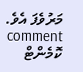މަރުވެފަ އެވެ.
comment ކޮމެންޓް